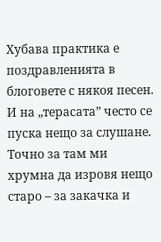Хубава практика е поздравленията в блоговете с някоя песен. И на „терасата” често се пуска нещо за слушане. Точно за там ми хрумна да изровя нещо старо – за закачка и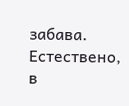забава. Естествено, в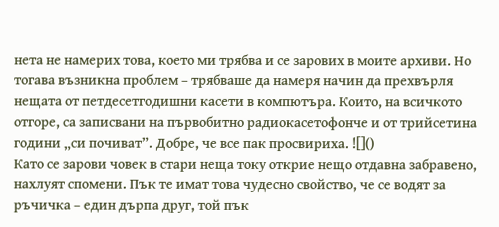нета не намерих това, което ми трябва и се зарових в моите архиви. Но тогава възникна проблем – трябваше да намеря начин да прехвърля нещата от петдесетгодишни касети в компютъра. Които, на всичкото отгоре, са записвани на първобитно радиокасетофонче и от трийсетина години „си почиват”. Добре, че все пак просвириха. ![]()
Като се зарови човек в стари неща току открие нещо отдавна забравено, нахлуят спомени. Пък те имат това чудесно свойство, че се водят за ръчичка – един дърпа друг, той пък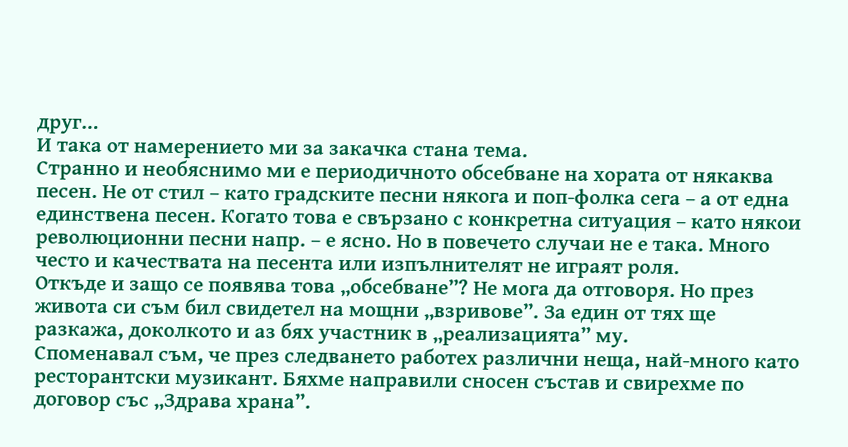друг…
И така от намерението ми за закачка стана тема.
Странно и необяснимо ми е периодичното обсебване на хората от някаква песен. Не от стил – като градските песни някога и поп-фолка сега – а от една единствена песен. Когато това е свързано с конкретна ситуация – като някои революционни песни напр. – е ясно. Но в повечето случаи не е така. Много често и качествата на песента или изпълнителят не играят роля.
Откъде и защо се появява това „обсебване”? Не мога да отговоря. Но през живота си съм бил свидетел на мощни „взривове”. За един от тях ще разкажа, доколкото и аз бях участник в „реализацията” му.
Споменавал съм, че през следването работех различни неща, най-много като ресторантски музикант. Бяхме направили сносен състав и свирехме по договор със „Здрава храна”.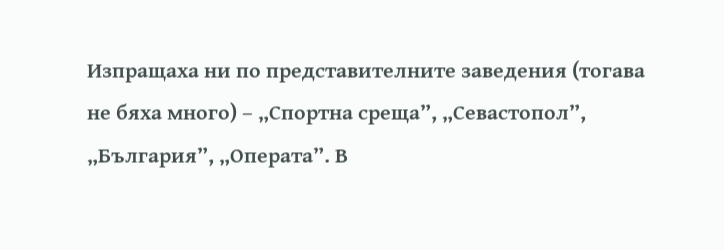Изпращаха ни по представителните заведения (тогава не бяха много) – „Спортна среща”, „Севастопол”, „България”, „Операта”. В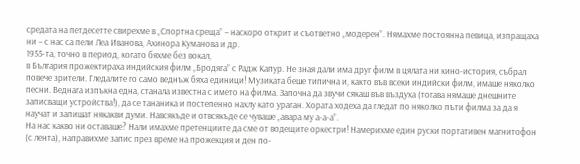средата на петдесетте свирехме в „Спортна среща” – наскоро открит и съответно „модерен”. Нямахме постоянна певица, изпращаха ни – с нас са пели Леа Иванова, Ахинора Куманова и др.
1955-та, точно в период, когато бяхме без вокал,
в България прожектираха индийския филм „Бродяга” с Радж Капур. Не зная дали има друг филм в цялата ни кино-история, събрал повече зрители. Гледалите го само веднъж бяха единици! Музиката беше типична и, както във всеки индийски филм, имаше няколко песни. Веднага изпъкна една, станала известна с името на филма. Започна да звучи сякаш във въздуха (тогава нямаше днешните записващи устройства!), да се тананика и постепенно нахлу като ураган. Хората ходеха да гледат по няколко пъти филма за да я научат и запишат някакви думи. Навсякъде и отвсякъде се чуваше „авара му а-а-а”.
На нас какво ни оставаше? Нали имахме претенциите да сме от водещите оркестри! Намерихме един руски портативен магнитофон (с лента), направихме запис през време на прожекция и ден по-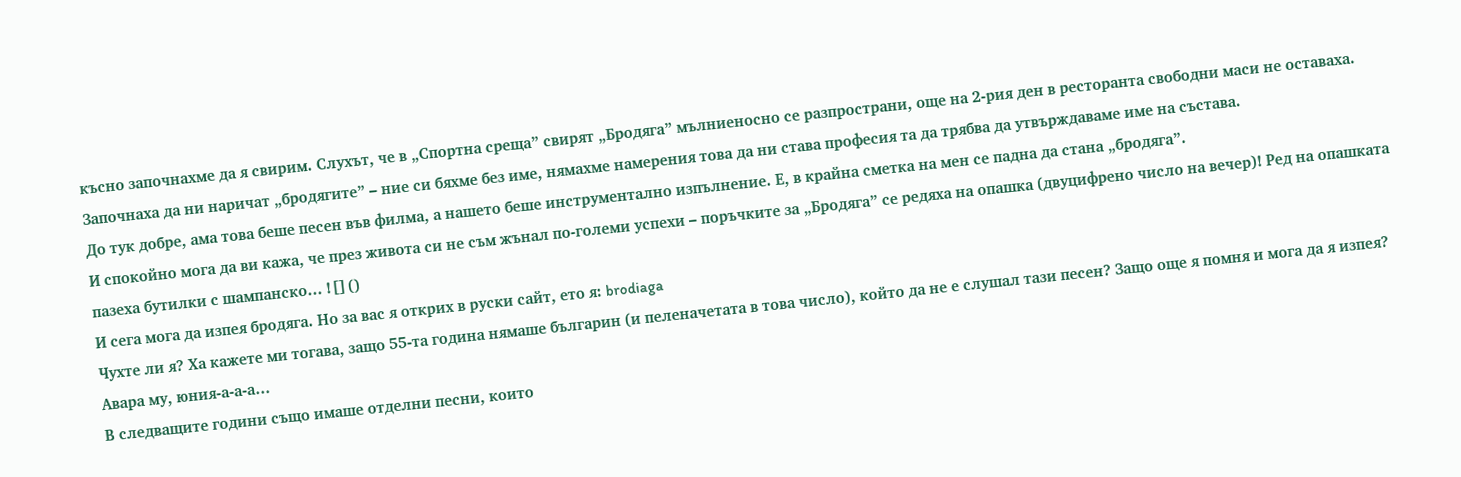късно започнахме да я свирим. Слухът, че в „Спортна среща” свирят „Бродяга” мълниеносно се разпространи, още на 2-рия ден в ресторанта свободни маси не оставаха. Започнаха да ни наричат „бродягите” – ние си бяхме без име, нямахме намерения това да ни става професия та да трябва да утвърждаваме име на състава.
До тук добре, ама това беше песен във филма, а нашето беше инструментално изпълнение. Е, в крайна сметка на мен се падна да стана „бродяга”.
И спокойно мога да ви кажа, че през живота си не съм жънал по-големи успехи – поръчките за „Бродяга” се редяха на опашка (двуцифрено число на вечер)! Ред на опашката пазеха бутилки с шампанско… ![]()
И сега мога да изпея бродяга. Но за вас я открих в руски сайт, ето я: brodiaga
Чухте ли я? Ха кажете ми тогава, защо 55-та година нямаше българин (и пеленачетата в това число), който да не е слушал тази песен? Защо още я помня и мога да я изпея? Авара му, юния-а-а-а…
В следващите години също имаше отделни песни, които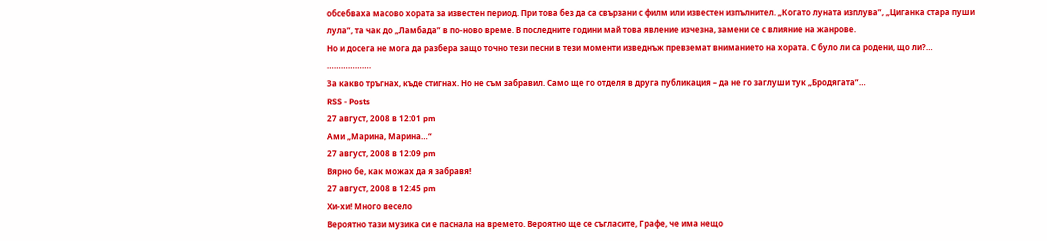обсебваха масово хората за известен период. При това без да са свързани с филм или известен изпълнител. „Когато луната изплува”, „Циганка стара пуши лула”, та чак до „Ламбада” в по-ново време. В последните години май това явление изчезна, замени се с влияние на жанрове.
Но и досега не мога да разбера защо точно тези песни в тези моменти изведнъж превземат вниманието на хората. С було ли са родени, що ли?…
……………….
За какво тръгнах, къде стигнах. Но не съм забравил. Само ще го отделя в друга публикация – да не го заглуши тук „Бродягата”…
RSS - Posts
27 август, 2008 в 12:01 pm
Ами „Марина, Марина…“
27 август, 2008 в 12:09 pm
Вярно бе, как можах да я забравя!
27 август, 2008 в 12:45 pm
Хи-хи! Много весело
Вероятно тази музика си е паснала на времето. Вероятно ще се съгласите, Графе, че има нещо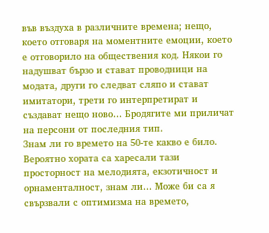във въздуха в различните времена; нещо, което отговаря на моментните емоции, което е отговорило на обществения код. Някои го надушват бързо и стават проводници на модата, други го следват сляпо и стават имитатори, трети го интерпретират и създават нещо ново… Бродягите ми приличат на персони от последния тип.
Знам ли го времето на 50-те какво е било. Вероятно хората са харесали тази просторност на мелодията, екзотичност и орнаменталност, знам ли… Може би са я свързвали с оптимизма на времето,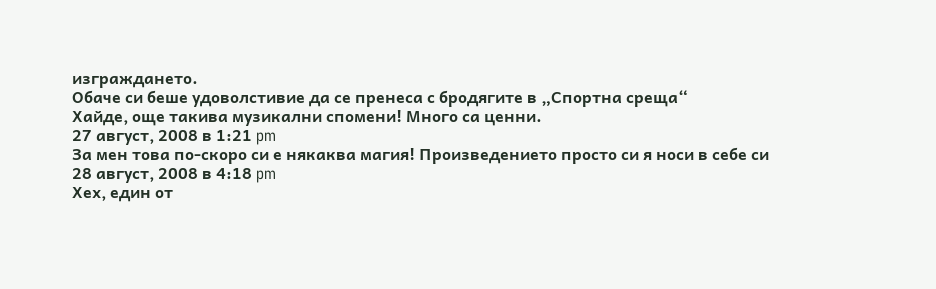изграждането.
Обаче си беше удоволстивие да се пренеса с бродягите в „Спортна среща“
Хайде, още такива музикални спомени! Много са ценни.
27 август, 2008 в 1:21 pm
За мен това по-скоро си е някаква магия! Произведението просто си я носи в себе си
28 август, 2008 в 4:18 pm
Хех, един от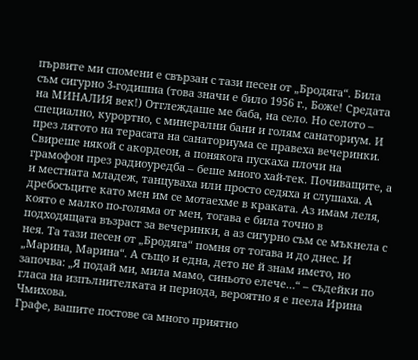първите ми спомени е свързан с тази песен от „Бродяга“. Била съм сигурно 3-годишна (това значи е било 1956 г., Боже! Средата на МИНАЛИЯ век!) Отглеждаше ме баба, на село. Но селото – специално, курортно, с минерални бани и голям санаториум. И през лятото на терасата на санаториума се правеха вечеринки. Свиреше някой с акордеон, а понякога пускаха плочи на грамофон през радиоуредба – беше много хай-тек. Почиващите, а и местната младеж, танцуваха или просто седяха и слушаха. А дребосъците като мен им се мотаехме в краката. Аз имам леля, която е малко по-голяма от мен, тогава е била точно в подходящата възраст за вечеринки, а аз сигурно съм се мъкнела с нея. Та тази песен от „Бродяга“ помня от тогава и до днес. И „Марина, Марина“. А също и една, дето не й знам името, но започва: „Я подай ми, мила мамо, синьото елече…“ – съдейки по гласа на изпълнителката и периода, вероятно я е пеела Ирина Чмихова.
Графе, вашите постове са много приятно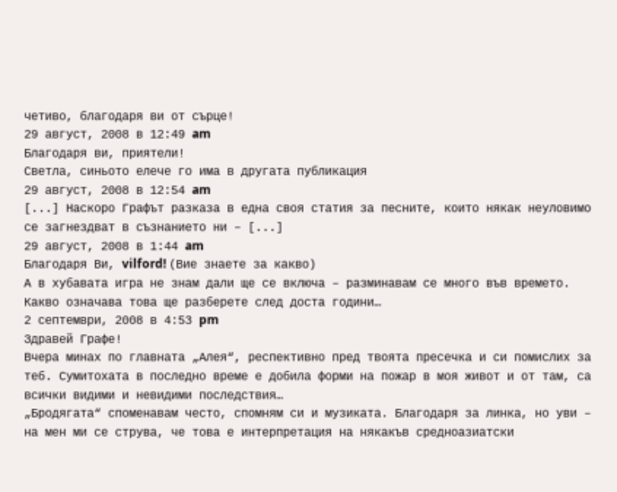четиво, благодаря ви от сърце!
29 август, 2008 в 12:49 am
Благодаря ви, приятели!
Светла, синьото елече го има в другата публикация
29 август, 2008 в 12:54 am
[...] Наскоро Графът разказа в една своя статия за песните, които някак неуловимо се загнездват в съзнанието ни – [...]
29 август, 2008 в 1:44 am
Благодаря Ви, vilford! (Вие знаете за какво)
А в хубавата игра не знам дали ще се включа – разминавам се много във времето. Какво означава това ще разберете след доста години…
2 септември, 2008 в 4:53 pm
Здравей Графе!
Вчера минах по главната „Алея“, респективно пред твоята пресечка и си помислих за теб. Сумитохата в последно време е добила форми на пожар в моя живот и от там, са всички видими и невидими последствия…
„Бродягата“ споменавам често, спомням си и музиката. Благодаря за линка, но уви – на мен ми се струва, че това е интерпретация на някакъв средноазиатски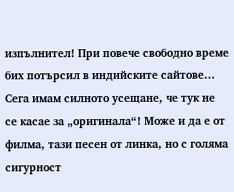изпълнител! При повече свободно време бих потърсил в индийските сайтове… Сега имам силното усещане, че тук не се касае за „оригинала“! Може и да е от филма, тази песен от линка, но с голяма сигурност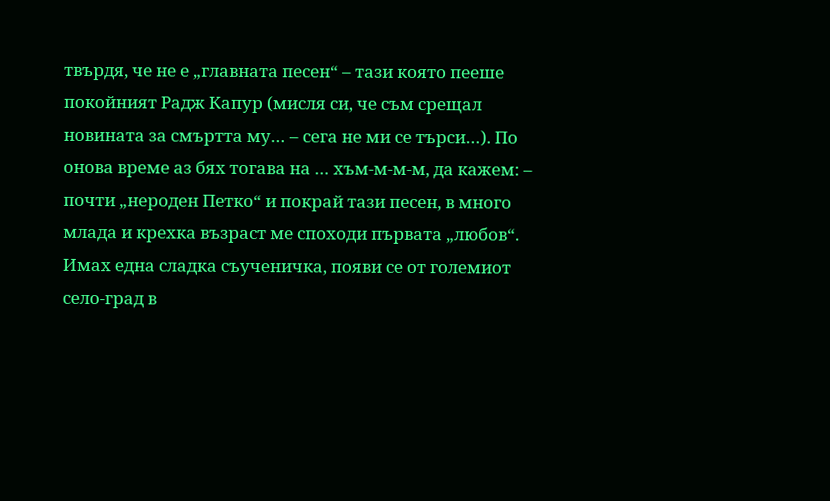твърдя, че не е „главната песен“ – тази която пееше покойният Радж Капур (мисля си, че съм срещал новината за смъртта му… – сега не ми се търси…). По онова време аз бях тогава на … хъм-м-м-м, да кажем: – почти „нероден Петко“ и покрай тази песен, в много млада и крехка възраст ме споходи първата „любов“. Имах една сладка съученичка, появи се от големиот село-град в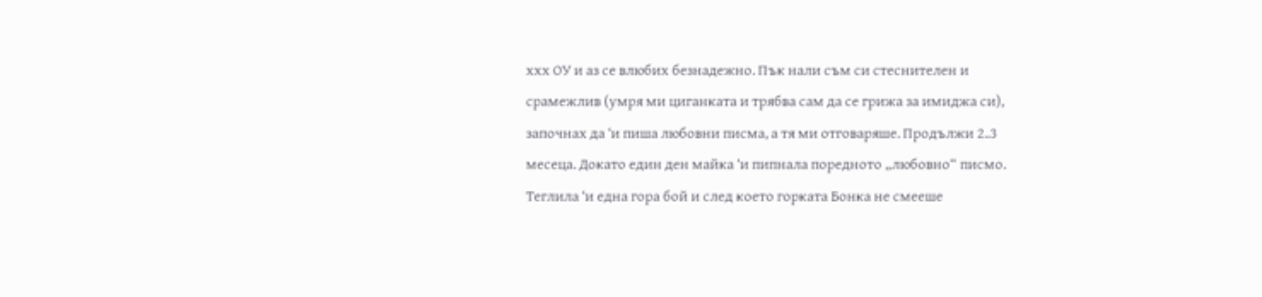ххх ОУ и аз се влюбих безнадежно. Пък нали съм си стеснителен и срамежлив (умря ми циганката и трябва сам да се грижа за имиджа си), започнах да ‘и пиша любовни писма, а тя ми отговаряше. Продължи 2..3 месеца. Докато един ден майка ‘и пипнала поредното „любовно“ писмо. Теглила ‘и една гора бой и след което горката Бонка не смееше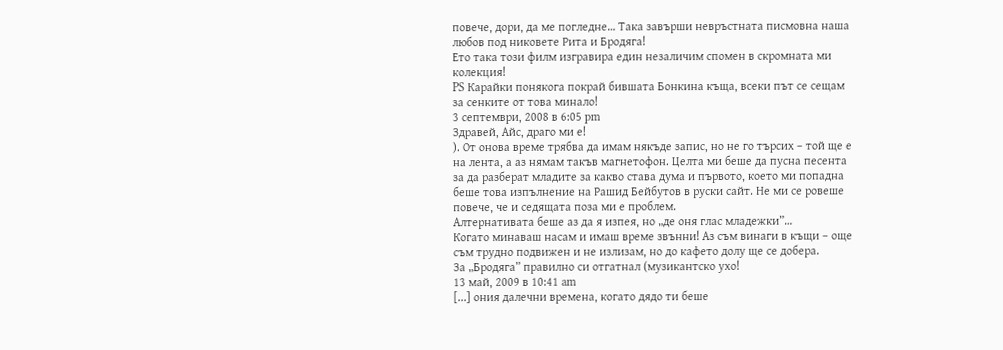повече, дори, да ме погледне… Така завърши невръстната писмовна наша любов под никовете Рита и Бродяга!
Ето така този филм изгравира един незаличим спомен в скромната ми колекция!
PS Карайки понякога покрай бившата Бонкина къща, всеки път се сещам за сенките от това минало!
3 септември, 2008 в 6:05 pm
Здравей, Айс, драго ми е!
). От онова време трябва да имам някъде запис, но не го търсих – той ще е на лента, а аз нямам такъв магнетофон. Целта ми беше да пусна песента за да разберат младите за какво става дума и първото, което ми попадна беше това изпълнение на Рашид Бейбутов в руски сайт. Не ми се ровеше повече, че и седящата поза ми е проблем.
Алтернативата беше аз да я изпея, но „де оня глас младежки”…
Когато минаваш насам и имаш време звънни! Аз съм винаги в къщи – още съм трудно подвижен и не излизам, но до кафето долу ще се добера.
За „Бродяга” правилно си отгатнал (музикантско ухо!
13 май, 2009 в 10:41 am
[...] ония далечни времена, когато дядо ти беше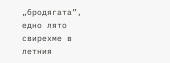„бродягата”, едно лято свирехме в летния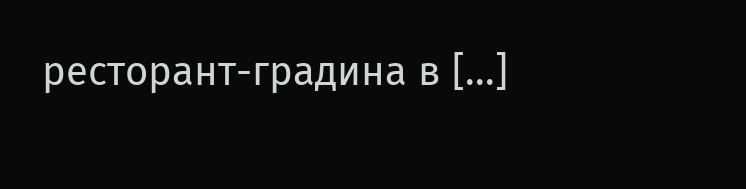ресторант-градина в [...]